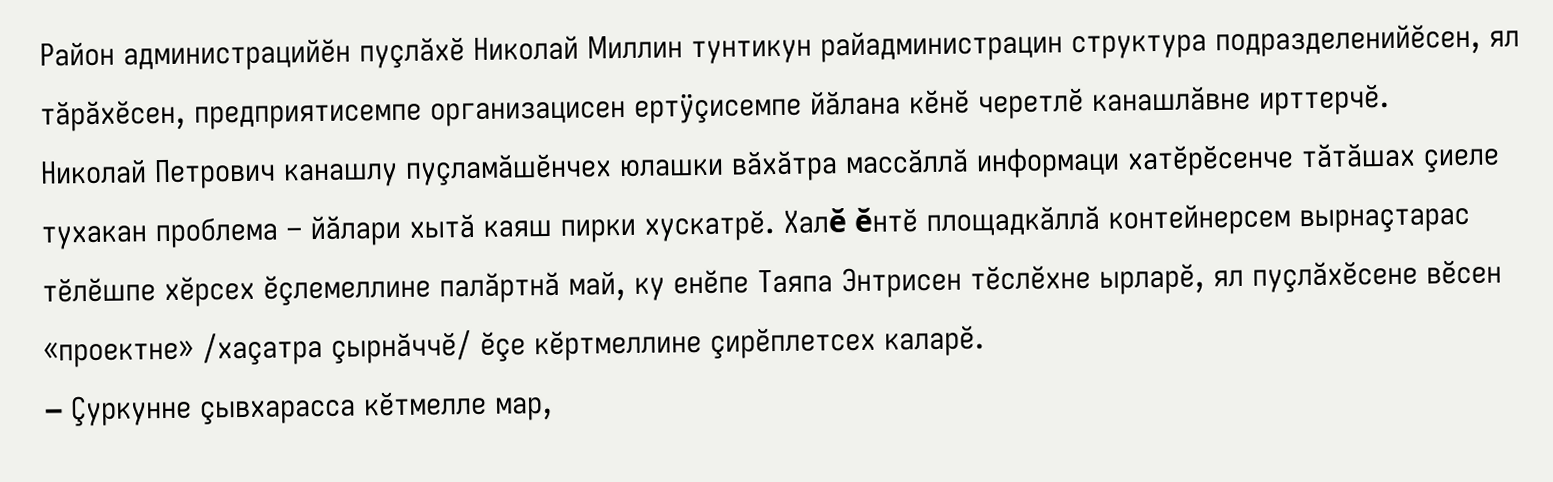Район администрацийĕн пуçлăхĕ Николай Миллин тунтикун райадминистрацин структура подразделенийĕсен, ял тăрăхĕсен, предприятисемпе организацисен ертÿçисемпе йăлана кĕнĕ черетлĕ канашлăвне ирттерчĕ.
Николай Петрович канашлу пуçламăшĕнчех юлашки вăхăтра массăллă информаци хатĕрĕсенче тăтăшах çиеле тухакан проблема – йăлари хытă каяш пирки хускатрĕ. Халĕ ĕнтĕ площадкăллă контейнерсем вырнаçтарас тĕлĕшпе хĕрсех ĕçлемеллине палăртнă май, ку енĕпе Таяпа Энтрисен тĕслĕхне ырларĕ, ял пуçлăхĕсене вĕсен «проектне» /хаçатра çырнăччĕ/ ĕçе кĕртмеллине çирĕплетсех каларĕ.
– Çуркунне çывхарасса кĕтмелле мар,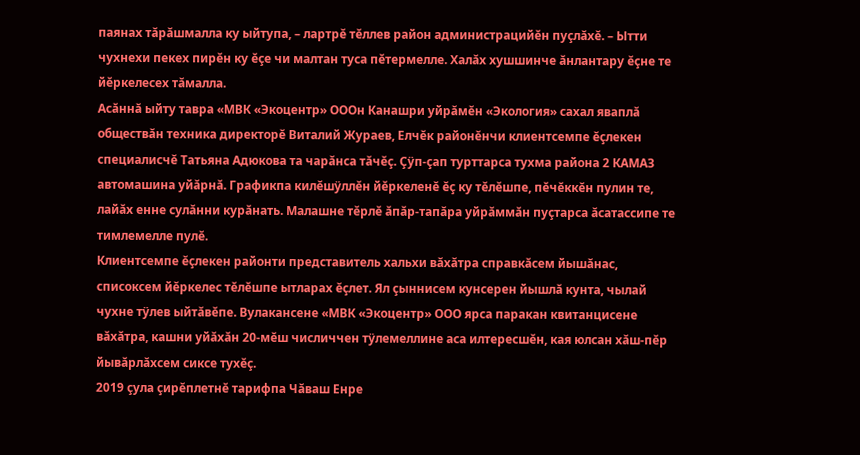паянах тăрăшмалла ку ыйтупа, – лартрĕ тĕллев район администрацийĕн пуçлăхĕ. – Ытти чухнехи пекех пирĕн ку ĕçе чи малтан туса пĕтермелле. Халăх хушшинче ăнлантару ĕçне те йĕркелесех тăмалла.
Асăннă ыйту тавра «МВК «Экоцентр» ОООн Канашри уйрăмĕн «Экология» сахал яваплă обществăн техника директорĕ Виталий Жураев, Елчĕк районĕнчи клиентсемпе ĕçлекен специалисчĕ Татьяна Адюкова та чарăнса тăчĕç. Çÿп-çап турттарса тухма района 2 КАМАЗ автомашина уйăрнă. Графикпа килĕшÿллĕн йĕркеленĕ ĕç ку тĕлĕшпе, пĕчĕккĕн пулин те, лайăх енне сулăнни курăнать. Малашне тĕрлĕ ăпăр-тапăра уйрăммăн пуçтарса ăсатассипе те тимлемелле пулĕ.
Клиентсемпе ĕçлекен районти представитель хальхи вăхăтра справкăсем йышăнас, списоксем йĕркелес тĕлĕшпе ытларах ĕçлет. Ял çыннисем кунсерен йышлă кунта, чылай чухне тÿлев ыйтăвĕпе. Вулакансене «МВК «Экоцентр» ООО ярса паракан квитанцисене вăхăтра, кашни уйăхăн 20-мĕш числиччен тÿлемеллине аса илтересшĕн, кая юлсан хăш-пĕр йывăрлăхсем сиксе тухĕç.
2019 çула çирĕплетнĕ тарифпа Чăваш Енре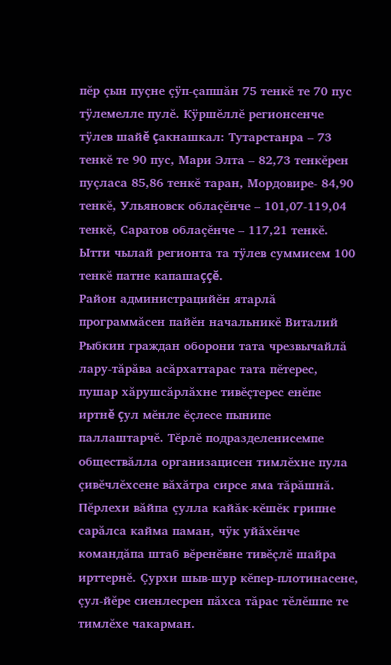пĕр çын пуçне çÿп-çапшăн 75 тенкĕ те 70 пус тÿлемелле пулĕ. Кÿршĕллĕ регионсенче тÿлев шайĕ çакнашкал: Тутарстанра – 73 тенкĕ те 90 пус, Мари Элта – 82,73 тенкĕрен пуçласа 85,86 тенкĕ таран, Мордовире- 84,90 тенкĕ, Ульяновск облаçĕнче – 101,07-119,04 тенкĕ, Саратов облаçĕнче – 117,21 тенкĕ. Ытти чылай регионта та тÿлев суммисем 100 тенкĕ патне капашаççĕ.
Район администрацийĕн ятарлă программăсен пайĕн начальникĕ Виталий Рыбкин граждан оборони тата чрезвычайлă лару-тăрăва асăрхаттарас тата пĕтерес, пушар хăрушсăрлăхне тивĕçтерес енĕпе иртнĕ çул мĕнле ĕçлесе пынипе паллаштарчĕ. Тĕрлĕ подразделенисемпе обществăлла организацисен тимлĕхне пула çивĕчлĕхсене вăхăтра сирсе яма тăрăшнă. Пĕрлехи вăйпа çулла кайăк-кĕшĕк грипне сарăлса кайма паман, чÿк уйăхĕнче командăпа штаб вĕренĕвне тивĕçлĕ шайра ирттернĕ. Çурхи шыв-шур кĕпер-плотинасене, çул-йĕре сиенлесрен пăхса тăрас тĕлĕшпе те тимлĕхе чакарман.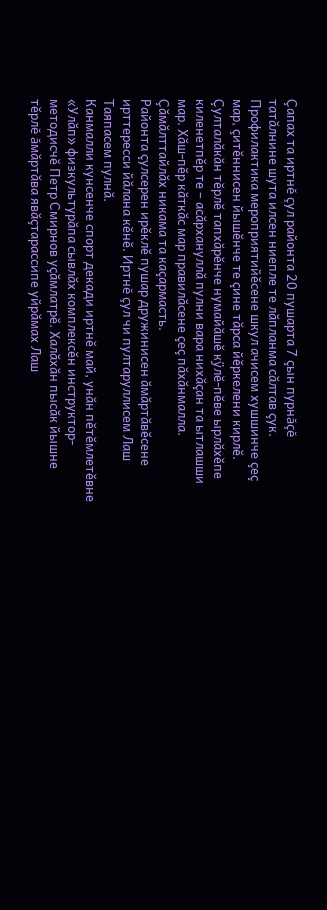Çапах та иртнĕ çул районта 20 пушарта 7 çын пурнăçĕ татăлнине шута илсен ниепле те лăпланма сăлтав çук. Профилактика мероприятийĕсене шкул ачисем хушшинче çеç мар, çитĕннисен йышĕнче те çине тăрса йĕркелени кирлĕ.
Çулталăкăн тĕрлĕ тапхăрĕнче нумайăшĕ кÿлĕ-пĕве ырлăхĕпе киленетпĕр те – асăрхануллă пулни вара нихăçан та ытлашши мар. Хăш-пĕр кăткăс мар правилăсене çеç пăхăнмалла. Çăмăлттайлăх никама та каçармасть.
Районта çулсерен ирĕклĕ пушар дружинисен ăмăртăвĕсене ирттересси йăлана кĕнĕ. Иртнĕ çул чи пултаруллисем Лаш Таяпасем пулнă.
Канмалли кунсенче спорт декади иртнĕ май, унăн пĕтĕмлетĕвне «Улăп» физкультурăпа сывлăх комплексĕн инструктор-методисчĕ Петр Смирнов уçăмлатрĕ. Халăхăн пысăк йышне тĕрлĕ ăмăртăва явăçтарассипе уйрăмах Лаш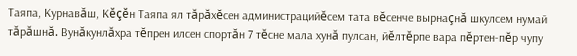Таяпа, Курнавăш, Кĕçĕн Таяпа ял тăрăхĕсен администрацийĕсем тата вĕсенче вырнаçнă шкулсем нумай тăрăшнă. Вунăкунлăхра тĕпрен илсен спортăн 7 тĕсне мала хунă пулсан, йĕлтĕрпе вара пĕртен-пĕр чупу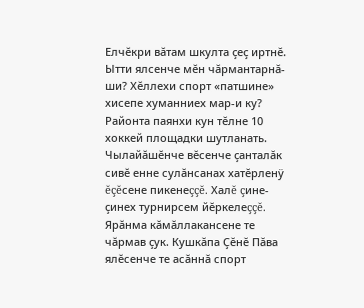Елчĕкри вăтам шкулта çеç иртнĕ. Ытти ялсенче мĕн чăрмантарнă-ши? Хĕллехи спорт «патшине» хисепе хуманниех мар-и ку?
Районта паянхи кун тĕлне 10 хоккей площадки шутланать. Чылайăшĕнче вĕсенче çанталăк сивĕ енне сулăнсанах хатĕрленÿ ĕçĕсене пикенеççĕ. Халĕ çине-çинех турнирсем йĕркелеççĕ. Ярăнма кăмăллакансене те чăрмав çук. Кушкăпа Çĕнĕ Пăва ялĕсенче те асăннă спорт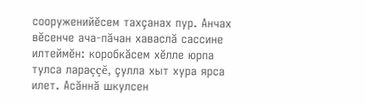сооруженийĕсем тахçанах пур. Анчах вĕсенче ача-пăчан хаваслă сассине илтеймĕн: коробкăсем хĕлле юрпа тулса лараççĕ, çулла хыт хура ярса илет. Асăннă шкулсен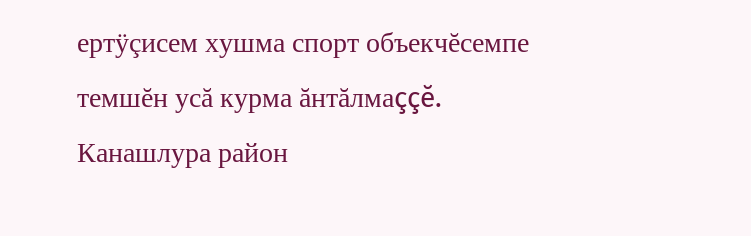ертÿçисем хушма спорт объекчĕсемпе темшĕн усă курма ăнтăлмаççĕ.
Канашлура район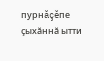пурнăçĕпе çыхăннă ытти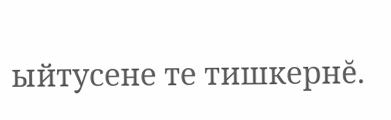ыйтусене те тишкернĕ.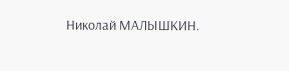Николай МАЛЫШКИН.